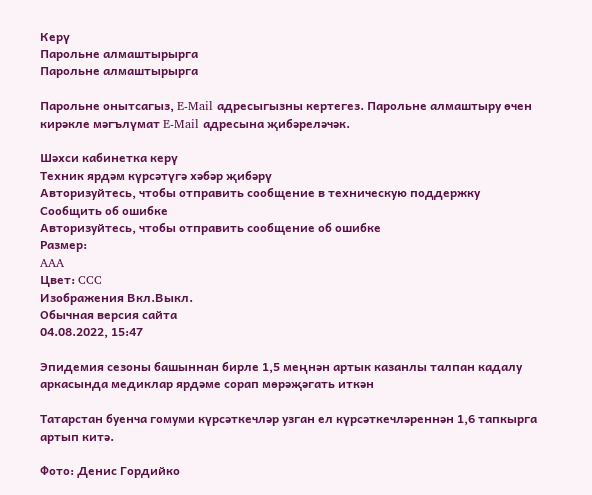Керү
Парольне алмаштырырга
Парольне алмаштырырга

Парольне онытсагыз, E-Mail адресыгызны кертегез. Парольне алмаштыру өчен кирәкле мәгълүмат E-Mail адресына җибәреләчәк.

Шәхси кабинетка керү
Техник ярдәм күрсәтүгә хәбәр җибәрү
Авторизуйтесь, чтобы отправить сообщение в техническую поддержку
Сообщить об ошибке
Авторизуйтесь, чтобы отправить сообщение об ошибке
Размер:
AAA
Цвет: CCC
Изображения Вкл.Выкл.
Обычная версия сайта
04.08.2022, 15:47

Эпидемия сезоны башыннан бирле 1,5 меңнән артык казанлы талпан кадалу аркасында медиклар ярдәме сорап мөрәҗәгать иткән

Татарстан буенча гомуми күрсәткечләр узган ел күрсәткечләреннән 1,6 тапкырга артып китә.

Фото: Денис Гордийко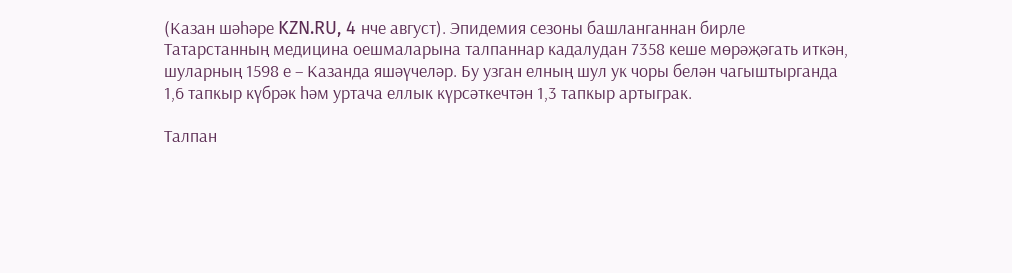(Казан шәһәре KZN.RU, 4 нче август). Эпидемия сезоны башланганнан бирле Татарстанның медицина оешмаларына талпаннар кадалудан 7358 кеше мөрәҗәгать иткән, шуларның 1598 е – Казанда яшәүчеләр. Бу узган елның шул ук чоры белән чагыштырганда 1,6 тапкыр күбрәк һәм уртача еллык күрсәткечтән 1,3 тапкыр артыграк.

Талпан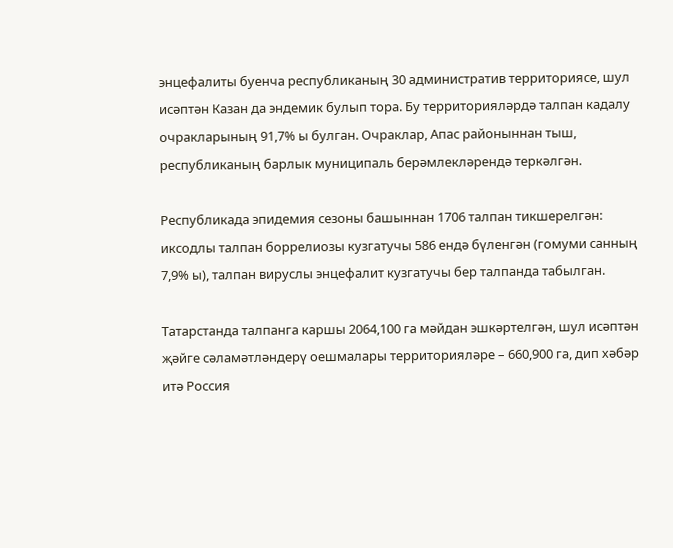энцефалиты буенча республиканың 30 административ территориясе, шул исәптән Казан да эндемик булып тора. Бу территорияләрдә талпан кадалу очракларының 91,7% ы булган. Очраклар, Апас районыннан тыш, республиканың барлык муниципаль берәмлекләрендә теркәлгән.

Республикада эпидемия сезоны башыннан 1706 талпан тикшерелгән: иксодлы талпан боррелиозы кузгатучы 586 ендә бүленгән (гомуми санның 7,9% ы), талпан вируслы энцефалит кузгатучы бер талпанда табылган.

Татарстанда талпанга каршы 2064,100 га мәйдан эшкәртелгән, шул исәптән җәйге сәламәтләндерү оешмалары территорияләре – 660,900 га, дип хәбәр итә Россия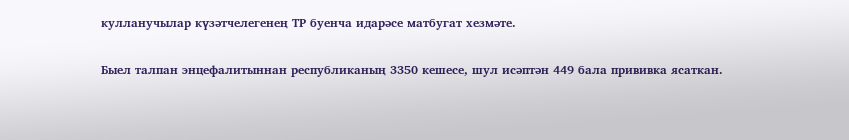кулланучылар күзәтчелегенең ТР буенча идарәсе матбугат хезмәте.

Быел талпан энцефалитыннан республиканың 3350 кешесе, шул исәптән 449 бала прививка ясаткан.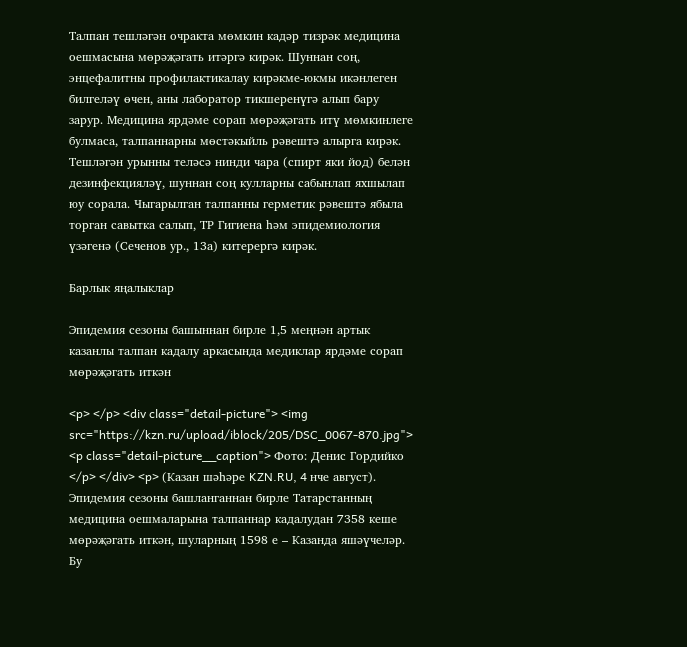Талпан тешләгән очракта мөмкин кадәр тизрәк медицина оешмасына мөрәҗәгать итәргә кирәк. Шуннан соң, энцефалитны профилактикалау кирәкме-юкмы икәнлеген билгеләү өчен, аны лаборатор тикшеренүгә алып бару зарур. Медицина ярдәме сорап мөрәҗәгать итү мөмкинлеге булмаса, талпаннарны мөстәкыйль рәвештә алырга кирәк. Тешләгән урынны теләсә нинди чара (спирт яки йод) белән дезинфекцияләү, шуннан соң кулларны сабынлап яхшылап юу сорала. Чыгарылган талпанны герметик рәвештә ябыла торган савытка салып, ТР Гигиена һәм эпидемиология үзәгенә (Сеченов ур., 13а) китерергә кирәк.

Барлык яңалыклар

Эпидемия сезоны башыннан бирле 1,5 меңнән артык казанлы талпан кадалу аркасында медиклар ярдәме сорап мөрәҗәгать иткән

<p> </p> <div class="detail-picture"> <img src="https://kzn.ru/upload/iblock/205/DSC_0067-870.jpg"> <p class="detail-picture__caption"> Фото: Денис Гордийко </p> </div> <p> (Казан шәһәре KZN.RU, 4 нче август). Эпидемия сезоны башланганнан бирле Татарстанның медицина оешмаларына талпаннар кадалудан 7358 кеше мөрәҗәгать иткән, шуларның 1598 е – Казанда яшәүчеләр. Бу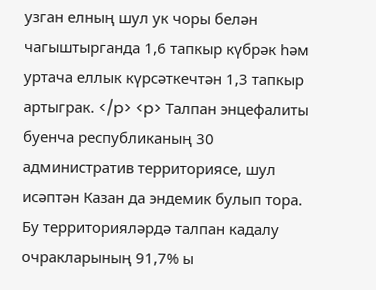узган елның шул ук чоры белән чагыштырганда 1,6 тапкыр күбрәк һәм уртача еллык күрсәткечтән 1,3 тапкыр артыграк. </p> <p> Талпан энцефалиты буенча республиканың 30 административ территориясе, шул исәптән Казан да эндемик булып тора. Бу территорияләрдә талпан кадалу очракларының 91,7% ы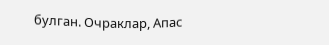булган. Очраклар, Апас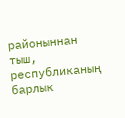районыннан тыш, республиканың барлык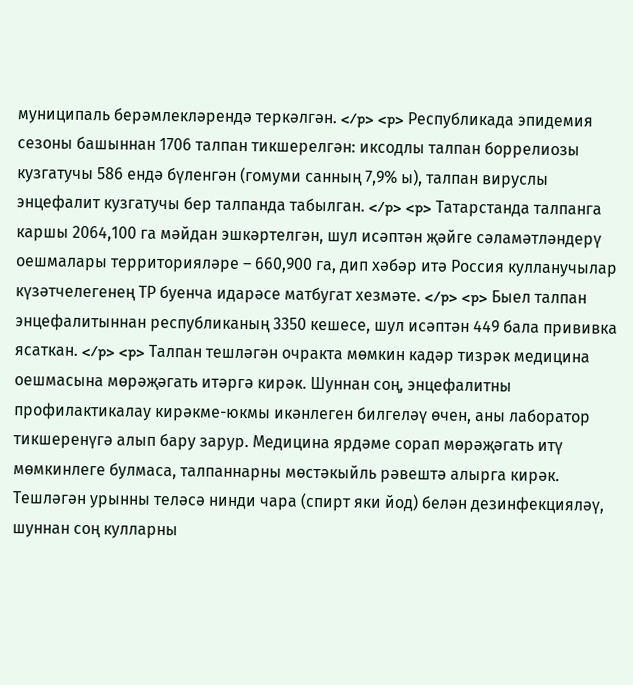муниципаль берәмлекләрендә теркәлгән. </p> <p> Республикада эпидемия сезоны башыннан 1706 талпан тикшерелгән: иксодлы талпан боррелиозы кузгатучы 586 ендә бүленгән (гомуми санның 7,9% ы), талпан вируслы энцефалит кузгатучы бер талпанда табылган. </p> <p> Татарстанда талпанга каршы 2064,100 га мәйдан эшкәртелгән, шул исәптән җәйге сәламәтләндерү оешмалары территорияләре – 660,900 га, дип хәбәр итә Россия кулланучылар күзәтчелегенең ТР буенча идарәсе матбугат хезмәте. </p> <p> Быел талпан энцефалитыннан республиканың 3350 кешесе, шул исәптән 449 бала прививка ясаткан. </p> <p> Талпан тешләгән очракта мөмкин кадәр тизрәк медицина оешмасына мөрәҗәгать итәргә кирәк. Шуннан соң, энцефалитны профилактикалау кирәкме-юкмы икәнлеген билгеләү өчен, аны лаборатор тикшеренүгә алып бару зарур. Медицина ярдәме сорап мөрәҗәгать итү мөмкинлеге булмаса, талпаннарны мөстәкыйль рәвештә алырга кирәк. Тешләгән урынны теләсә нинди чара (спирт яки йод) белән дезинфекцияләү, шуннан соң кулларны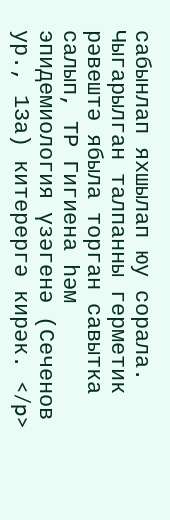сабынлап яхшылап юу сорала. Чыгарылган талпанны герметик рәвештә ябыла торган савытка салып, ТР Гигиена һәм эпидемиология үзәгенә (Сеченов ур., 13а) китерергә кирәк. </p>